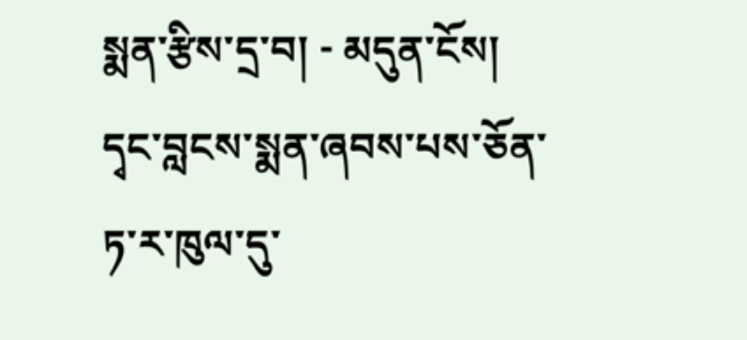སྨན་རྩིས་དྲ་བ། - མདུན་ངོས།
དྭང་བླངས་སྨན་ཞབས་པས་ཅོན་ཏ་ར་ཁུལ་དུ་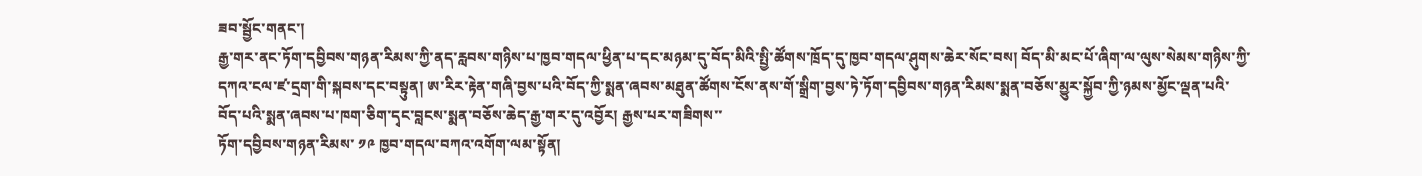ཟབ་སྦྱོང་གནང་།
རྒྱ་གར་ནང་ཏོག་དབྱིབས་གཉན་རིམས་ཀྱི་ནད་རླབས་གཉིས་པ་ཁྱབ་གདལ་ཕྱིན་པ་དང་མཉམ་དུ་བོད་མིའི་སྤྱི་ཚོགས་ཁྲོད་དུ་ཁྱབ་གདལ་ཤུགས་ཆེར་སོང་བས། བོད་མི་མང་པོ་ཞིག་ལ་ལུས་སེམས་གཉིས་ཀྱི་དཀའ་ངལ་ཛ་དྲག་གི་སྐབས་དང་བསྟུན། ཨ་རིར་རྟེན་གཞི་བྱས་པའི་བོད་ཀྱི་སྨན་ཞབས་མཐུན་ཚོགས་ངོས་ནས་གོ་སྒྲིག་བྱས་ཏེ་ཏོག་དབྱིབས་གཉན་རིམས་སྨན་བཅོས་མྱུར་སྐྱོབ་ཀྱི་ཉམས་མྱོང་ལྡན་པའི་བོད་པའི་སྨན་ཞབས་པ་ཁག་ཅིག་དྭང་བླངས་སྨན་བཅོས་ཆེད་རྒྱ་གར་དུ་འབྱོར། རྒྱས་པར་གཟིགས་་
ཏོག་དབྱིབས་གཉན་རིམས་ ༡༩ ཁྱབ་གདལ་བཀའ་འགོག་ལམ་སྟོན།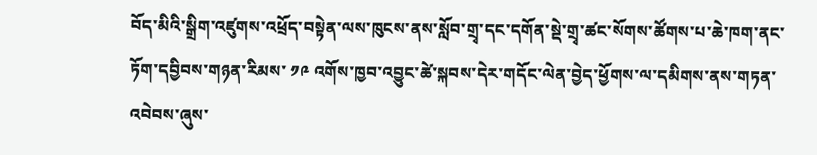བོད་མིའི་སྒྲིག་འཛུགས་འཕྲོད་བསྟེན་ལས་ཁུངས་ནས་སློབ་གྲྭ་དང་དགོན་སྡེ་གྲྭ་ཚང་སོགས་ཚོགས་པ་ཆེ་ཁག་ནང་ཏོག་དབྱིབས་གཉན་རིམས་ ༡༩ འགོས་ཁྱབ་འབྱུང་ཚེ་སྐབས་དེར་གདོང་ལེན་བྱེད་ཕྱོགས་ལ་དམིགས་ནས་གཏན་འབེབས་ཞུས་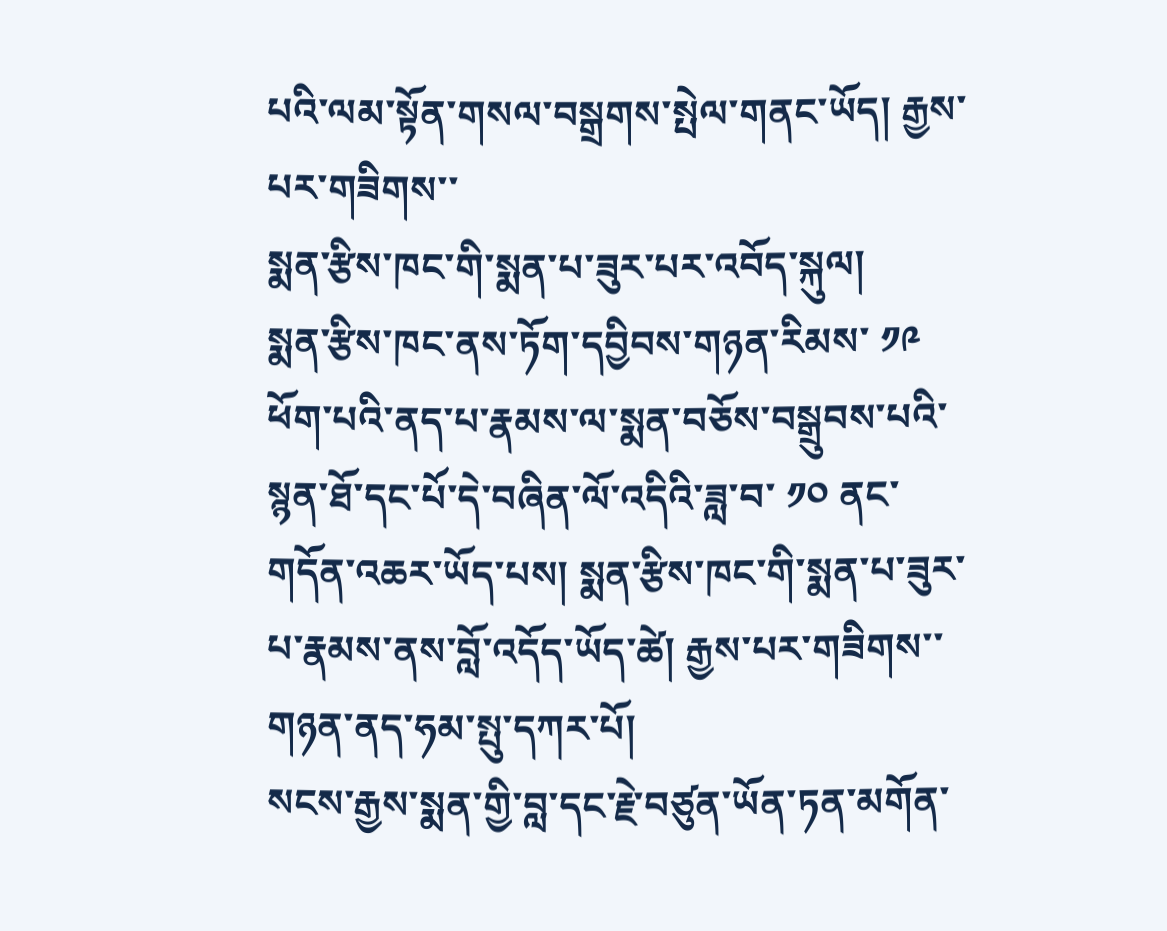པའི་ལམ་སྟོན་གསལ་བསྒྲགས་སྤེལ་གནང་ཡོད། རྒྱས་པར་གཟིགས་་
སྨན་རྩིས་ཁང་གི་སྨན་པ་ཟུར་པར་འབོད་སྐུལ།
སྨན་རྩིས་ཁང་ནས་ཏོག་དབྱིབས་གཉན་རིམས་ ༡༩ ཕོག་པའི་ནད་པ་རྣམས་ལ་སྨན་བཅོས་བསྒྲུབས་པའི་སྙན་ཐོ་དང་པོ་དེ་བཞིན་ལོ་འདིའི་ཟླ་བ་ ༡༠ ནང་གདོན་འཆར་ཡོད་པས། སྨན་རྩིས་ཁང་གི་སྨན་པ་ཟུར་པ་རྣམས་ནས་བློ་འདོད་ཡོད་ཚེ། རྒྱས་པར་གཟིགས་་
གཉན་ནད་ཧམ་སྤུ་དཀར་པོ།
སངས་རྒྱས་སྨན་གྱི་བླ་དང་རྗེ་བཙུན་ཡོན་ཏན་མགོན་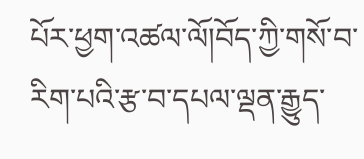པོར་ཕྱག་འཚལ་ལོ།བོད་ཀྱི་གསོ་བ་རིག་པའི་རྩ་བ་དཔལ་ལྡན་རྒྱུད་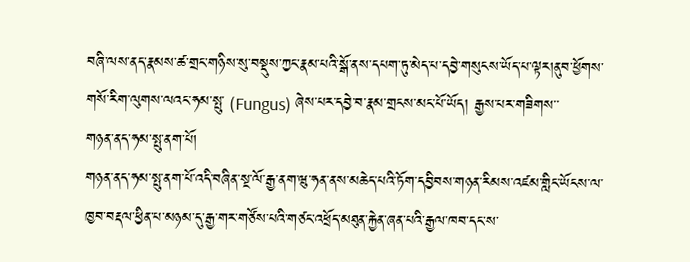བཞི་ལས་ནད་རྣམས་ཚ་གྲང་གཉིས་སུ་བསྡུས་ཀྱང་རྣམ་པའི་སྒོ་ནས་དཔག་ཏུ་མེད་པ་དབྱེ་གསུངས་ཡོད་པ་ལྟར།ནུབ་ཕྱོགས་གསོ་རིག་ལུགས་ལའང་ཧམ་སྤུ་ (Fungus) ཞེས་པར་དབྱེ་བ་རྣམ་གྲངས་མང་པོ་ཡོད། རྒྱས་པར་གཟིགས་་
གཉན་ནད་ཧམ་སྤུ་ནག་པོ།
གཉན་ནད་ཧམ་སྤུ་ནག་པོ་འདི་བཞིན་སྔ་ལོ་རྒྱ་ནག་ཝུ་ཧན་ནས་མཆེད་པའི་ཏོག་དབྱིབས་གཉན་རིམས་འཛམ་གླིང་ཡོངས་ལ་ཁྱབ་བརྡལ་ཕྱིན་པ་མཉམ་དུ་རྒྱ་གར་གཙོས་པའི་གཙང་འཕྲོད་མཐུན་རྐྱེན་ཞན་པའི་རྒྱལ་ཁབ་དང་ས་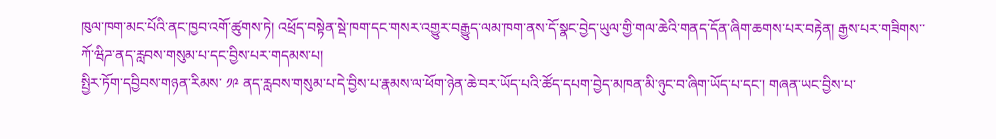ཁུལ་ཁག་མང་པོའི་ནང་ཁྱབ་འགོ་ཚུགས་ཏེ། འཕྲོད་བསྟེན་སྡེ་ཁག་དང་གསར་འགྱུར་བརྒྱུད་ལམ་ཁག་ནས་དོ་སྣང་བྱེད་ཡུལ་གྱི་གལ་ཆེའི་གནད་དོན་ཞིག་ཆགས་པར་བརྟེན། རྒྱས་པར་གཟིགས་་
ཀོ་ཝིཌ་ནད་རླབས་གསུམ་པ་དང་བྱིས་པར་གདམས་པ།
སྤྱིར་ཏོག་དབྱིབས་གཉན་རིམས་ ༡༩ ནད་རླབས་གསུམ་པ་དེ་བྱིས་པ་རྣམས་ལ་ཕོག་ཉེན་ཆེ་བར་ཡོད་པའི་ཚོད་དཔག་བྱེད་མཁན་མི་ཉུང་བ་ཞིག་ཡོད་པ་དང་། གཞན་ཡང་བྱིས་པ་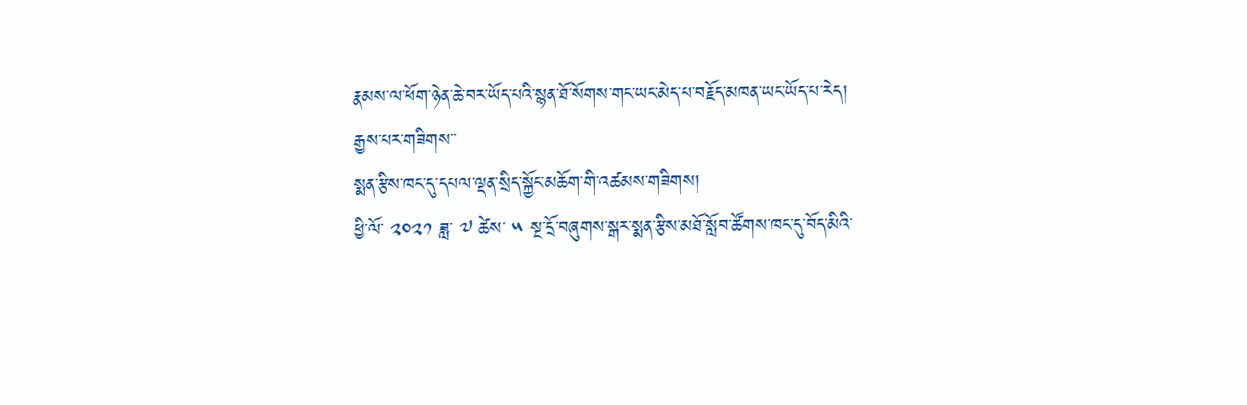རྣམས་ལ་ཕོག་ཉེན་ཆེ་བར་ཡོད་པའི་སྙན་ཐོ་སོགས་གང་ཡང་མེད་པ་བརྗོད་མཁན་ཡང་ཡོད་པ་རེད།
རྒྱས་པར་གཟིགས་་
སྨན་རྩིས་ཁང་དུ་དཔལ་ལྡན་སྲིད་སྐྱོང་མཆོག་གི་འཚམས་གཟིགས།
ཕྱི་ལོ་ ༢༠༢༡ ཟླ་ ༧ ཚེས་ ༥ སྔ་དྲོ་བཞུགས་སྒར་སྨན་རྩིས་མཐོ་སློབ་ཚོགས་ཁང་དུ་བོད་མིའི་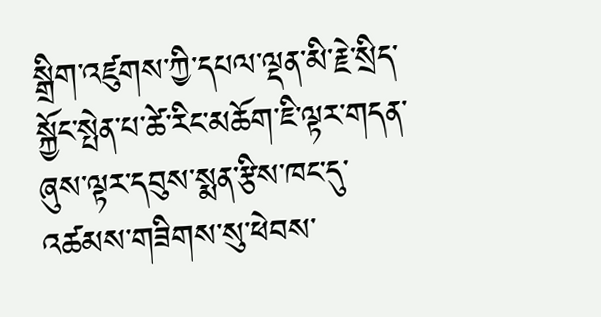སྒྲིག་འཛུགས་ཀྱི་དཔལ་ལྡན་མི་རྗེ་སྲིད་སྐྱོང་སྤེན་པ་ཚེ་རིང་མཆོག་ཇི་ལྟར་གདན་ཞུས་ལྟར་དབུས་སྨན་རྩིས་ཁང་དུ་འཚམས་གཟིགས་སུ་ཕེབས་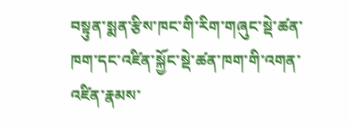བསྟུན་སྨན་རྩིས་ཁང་གི་རིག་གཞུང་སྡེ་ཚན་ཁག་དང་འཛིན་སྐྱོང་སྡེ་ཚན་ཁག་གི་འགན་འཛིན་རྣམས་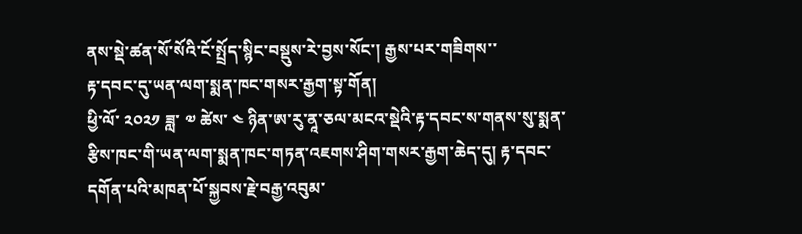ནས་སྡེ་ཚན་སོ་སོའི་ངོ་སྤྲོད་སྙིང་བསྡུས་རེ་བྱས་སོང་། རྒྱས་པར་གཟིགས་་
རྟ་དབང་དུ་ཡན་ལག་སྨན་ཁང་གསར་རྒྱག་སྟ་གོན།
ཕྱི་ལོ་ ༢༠༢༡ ཟླ་ ༧ ཚེས་ ༤ ཉིན་ཨ་རུ་ནཱ་ཅལ་མངའ་སྡེའི་རྟ་དབང་ས་གནས་སུ་སྨན་རྩིས་ཁང་གི་ཡན་ལག་སྨན་ཁང་གཏན་འཇགས་ཤིག་གསར་རྒྱག་ཆེད་དུ། རྟ་དབང་དགོན་པའི་མཁན་པོ་སྐྱབས་རྗེ་བརྒྱ་འབུམ་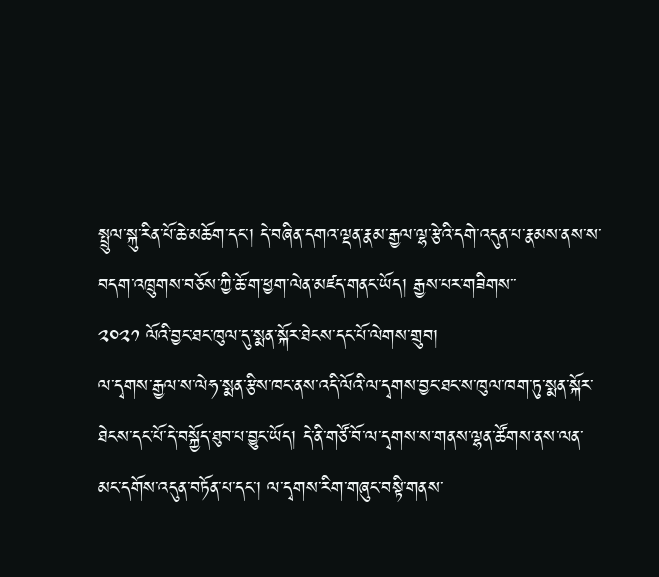སྤྲུལ་སྐུ་རིན་པོ་ཆེ་མཆོག་དང་། དེ་བཞིན་དགའ་ལྡན་རྣམ་རྒྱལ་ལྷ་རྩེའི་དགེ་འདུན་པ་རྣམས་ནས་ས་བདག་འཁྲུགས་བཅོས་ཀྱི་ཆོ་ག་ཕྱག་ལེན་མཛད་གནང་ཡོད། རྒྱས་པར་གཟིགས་་
༢༠༢༡ ལོའི་བྱང་ཐང་ཁུལ་དུ་སྨན་སྐོར་ཐེངས་དང་པོ་ལེགས་གྲུབ།
ལ་དྭགས་རྒྱལ་ས་ལེཧ་སྨན་རྩིས་ཁང་ནས་འདི་ལོའི་ལ་དྭགས་བྱང་ཐང་ས་ཁུལ་ཁག་ཏུ་སྨན་སྐོར་ཐེངས་དང་པོ་དེ་བསྐྱོད་ཐུབ་པ་བྱུང་ཡོད། དེ་ནི་གཙོ་བོ་ལ་དྭགས་ས་གནས་ལྷན་ཚོགས་ནས་ལན་མང་དགོས་འདུན་བཏོན་པ་དང་། ལ་དྭགས་རིག་གཞུང་བསྟི་གནས་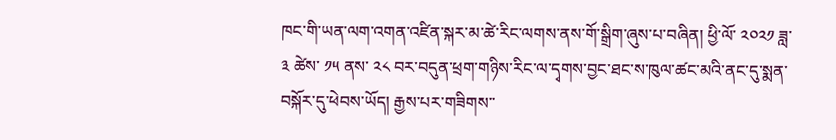ཁང་གི་ཡན་ལག་འགན་འཛིན་སྐར་མ་ཚེ་རིང་ལགས་ནས་གོ་སྒྲིག་ཞུས་པ་བཞིན། ཕྱི་ལོ་ ༢༠༢༡ ཟླ་ ༣ ཚེས་ ༡༥ ནས་ ༢༨ བར་བདུན་ཕྲག་གཉིས་རིང་ལ་དྭགས་བྱང་ཐང་ས་ཁུལ་ཚང་མའི་ནང་དུ་སྨན་བསྐོར་དུ་ཕེབས་ཡོད། རྒྱས་པར་གཟིགས་་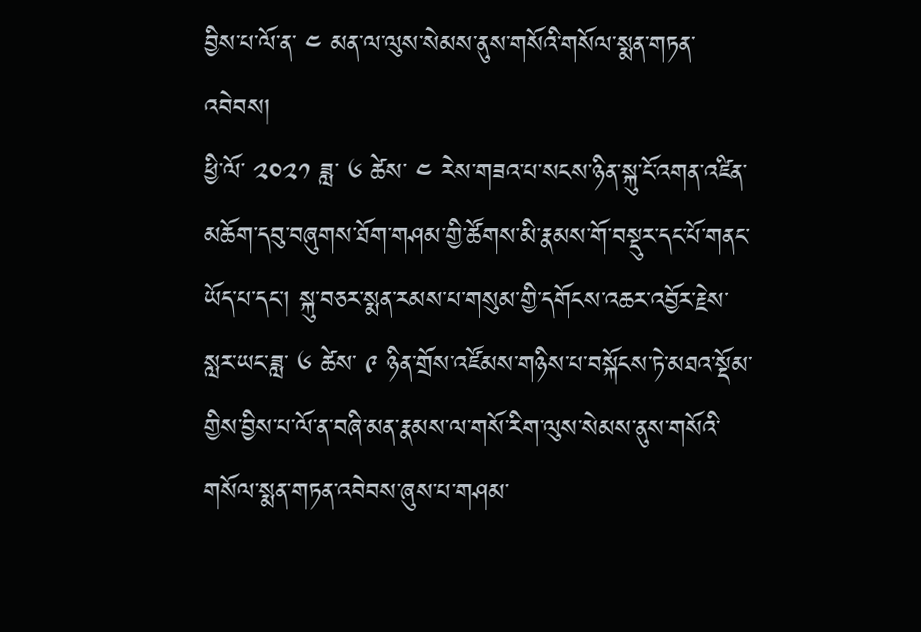བྱིས་པ་ལོ་ན་ ༤ མན་ལ་ལུས་སེམས་ནུས་གསོའི་གསོལ་སྨན་གཏན་འབེབས།
ཕྱི་ལོ་ ༢༠༢༡ ཟླ་ ༦ ཚེས་ ༤ རེས་གཟའ་པ་སངས་ཉིན་སྐུ་ངོ་འགན་འཛིན་མཆོག་དབུ་བཞུགས་ཐོག་གཤམ་གྱི་ཚོགས་མི་རྣམས་གོ་བསྡུར་དང་པོ་གནང་ཡོད་པ་དང་། སྐུ་བཅར་སྨན་རམས་པ་གསུམ་གྱི་དགོངས་འཆར་འབྱོར་རྗེས་སླར་ཡང་ཟླ་ ༦ ཚེས་ ༩ ཉིན་གྲོས་འཛོམས་གཉིས་པ་བསྐོངས་ཏེ་མཐའ་སྡོམ་གྱིས་བྱིས་པ་ལོ་ན་བཞི་མན་རྣམས་ལ་གསོ་རིག་ལུས་སེམས་ནུས་གསོའི་གསོལ་སྨན་གཏན་འབེབས་ཞུས་པ་གཤམ་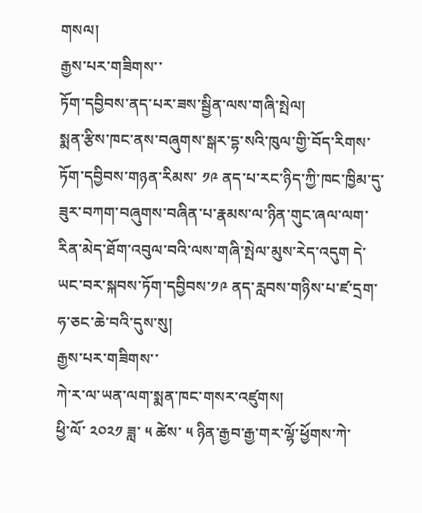གསལ།
རྒྱས་པར་གཟིགས་་
ཏོག་དབྱིབས་ནད་པར་ཟས་སྦྱིན་ལས་གཞི་སྤེལ།
སྨན་རྩིས་ཁང་ནས་བཞུགས་སྒར་དྷ་སའི་ཁུལ་གྱི་བོད་རིགས་ཏོག་དབྱིབས་གཉན་རིམས་ ༡༩ ནད་པ་རང་ཉིད་ཀྱི་ཁང་ཁྱིམ་དུ་ཟུར་བཀག་བཞུགས་བཞིན་པ་རྣམས་ལ་ཉིན་གུང་ཞལ་ལག་རིན་མེད་ཐོག་འབུལ་བའི་ལས་གཞི་སྤེལ་མུས་རེད་འདུག དེ་ཡང་བར་སྐབས་ཏོག་དབྱིབས་༡༩ ནད་རླབས་གཉིས་པ་ཛ་དྲག་ཧ་ཅང་ཆེ་བའི་དུས་སུ།
རྒྱས་པར་གཟིགས་་
ཀེ་ར་ལ་ཡན་ལག་སྨན་ཁང་གསར་འཛུགས།
ཕྱི་ལོ་ ༢༠༢༡ ཟླ་ ༥ ཚེས་ ༥ ཉིན་རྒྱབ་རྒྱ་གར་ལྷོ་ཕྱོགས་ཀེ་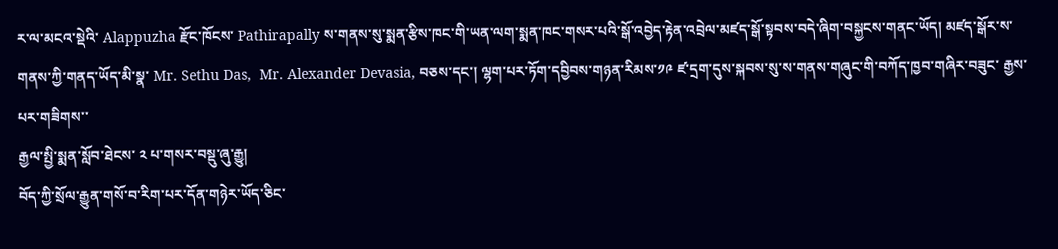ར་ལ་མངའ་སྡེའི་ Alappuzha རྫོང་ཁོངས་ Pathirapally ས་གནས་སུ་སྨན་རྩིས་ཁང་གི་ཡན་ལག་སྨན་ཁང་གསར་པའི་སྒོ་འབྱེད་རྟེན་འབྲེལ་མཛད་སྒོ་སྟབས་བདེ་ཞིག་བསྐྱངས་གནང་ཡོད། མཛད་སྒོར་ས་གནས་ཀྱི་གནད་ཡོད་མི་སྣ་ Mr. Sethu Das,  Mr. Alexander Devasia, བཅས་དང་། ལྷག་པར་ཏོག་དབྱིབས་གཉན་རིམས་༡༩ ཛ་དྲག་དུས་སྐབས་སུ་ས་གནས་གཞུང་གི་བཀོད་ཁྱབ་གཞིར་བཟུང་ རྒྱས་པར་གཟིགས་་
རྒྱལ་སྤྱི་སྨན་སློབ་ཐེངས་ ༢ པ་གསར་བསྡུ་ཞུ་རྒྱུ།
བོད་ཀྱི་སྲོལ་རྒྱུན་གསོ་བ་རིག་པར་དོན་གཉེར་ཡོད་ཅིང་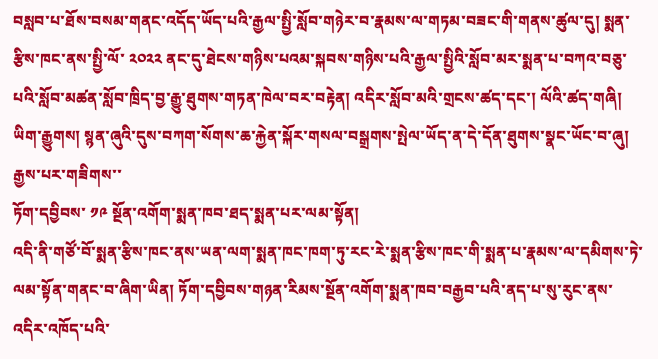བསླབ་པ་ཐོས་བསམ་གནང་འདོད་ཡོད་པའི་རྒྱལ་སྤྱི་སློབ་གཉེར་བ་རྣམས་ལ་གཏམ་བཟང་གི་གནས་ཚུལ་དུ། སྨན་རྩིས་ཁང་ནས་སྤྱི་ལོ་ ༢༠༢༢ ནང་དུ་ཐེངས་གཉིས་པའམ་སྐབས་གཉིས་པའི་རྒྱལ་སྤྱིའི་སློབ་མར་སྨན་པ་བཀའ་བཅུ་པའི་སློབ་མཚན་སློབ་ཁྲིད་བྱ་རྒྱུ་ཐུགས་གཏན་ཁེལ་བར་བརྟེན། འདིར་སློབ་མའི་གྲངས་ཚད་དང་། ལོའི་ཚད་གཞི། ཡིག་རྒྱུགས། སྙན་ཞུའི་དུས་བཀག་སོགས་ཆ་རྐྱེན་སྐོར་གསལ་བསྒྲགས་སྤེལ་ཡོད་ན་དེ་དོན་ཐུགས་སྣང་ཡོང་བ་ཞུ། རྒྱས་པར་གཟིགས་་
ཏོག་དབྱིབས་ ༡༩ སྔོན་འགོག་སྨན་ཁབ་ཐད་སྨན་པར་ལམ་སྟོན།
འདི་ནི་གཙོ་བོ་སྨན་རྩིས་ཁང་ནས་ཡན་ལག་སྨན་ཁང་ཁག་ཏུ་རང་རེ་སྨན་རྩིས་ཁང་གི་སྨན་པ་རྣམས་ལ་དམིགས་ཏེ་ལམ་སྟོན་གནང་བ་ཞིག་ཡིན། ཏོག་དབྱིབས་གཉན་རིམས་སྔོན་འགོག་སྨན་ཁབ་བརྒྱབ་པའི་ནད་པ་སུ་རུང་ནས་འདིར་འཁོད་པའི་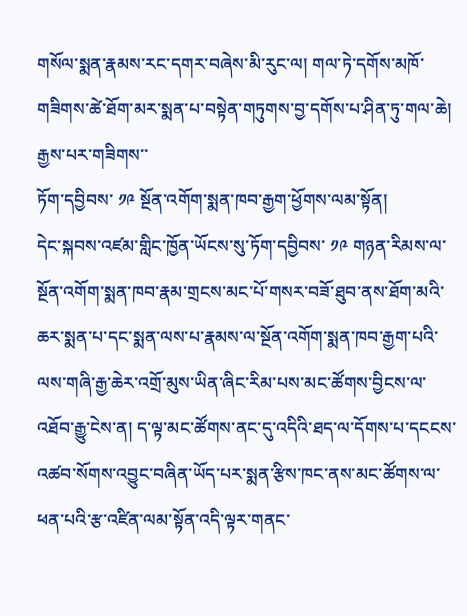གསོལ་སྨན་རྣམས་རང་དགར་བཞེས་མི་རུང་ལ། གལ་ཏེ་དགོས་མཁོ་གཟིགས་ཚེ་ཐོག་མར་སྨན་པ་བསྟེན་གཏུགས་བྱ་དགོས་པ་ཤིན་ཏུ་གལ་ཆེ།
རྒྱས་པར་གཟིགས་་
ཏོག་དབྱིབས་ ༡༩ སྔོན་འགོག་སྨན་ཁབ་རྒྱག་ཕྱོགས་ལམ་སྟོན།
དེང་སྐབས་འཛམ་གླིང་ཁྱོན་ཡོངས་སུ་ཏོག་དབྱིབས་ ༡༩ གཉན་རིམས་ལ་སྔོན་འགོག་སྨན་ཁབ་རྣམ་གྲངས་མང་པོ་གསར་བཟོ་ཐུབ་ནས་ཐོག་མའི་ཆར་སྨན་པ་དང་སྨན་ལས་པ་རྣམས་ལ་སྔོན་འགོག་སྨན་ཁབ་རྒྱག་པའི་ལས་གཞི་རྒྱ་ཆེར་འགྲོ་མུས་ཡིན་ཞིང་རིམ་པས་མང་ཚོགས་བྱིངས་ལ་འཐོབ་རྒྱུ་ངེས་ན། ད་ལྟ་མང་ཚོགས་ནང་དུ་འདིའི་ཐད་ལ་དོགས་པ་དངངས་འཚབ་སོགས་འབྱུང་བཞིན་ཡོད་པར་སྨན་རྩིས་ཁང་ནས་མང་ཚོགས་ལ་ཕན་པའི་རྩ་འཛིན་ལམ་སྟོན་འདི་ལྟར་གནང་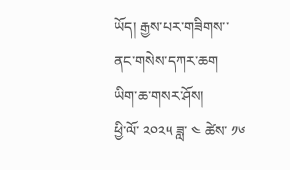ཡོད། རྒྱས་པར་གཟིགས་་
ནང་གསེས་དཀར་ཆག
ཡིག་ཆ་གསར་ཤོས།
ཕྱི་ལོ་ ༢༠༢༥ ཟླ་ ༤ ཚེས་ ༡༦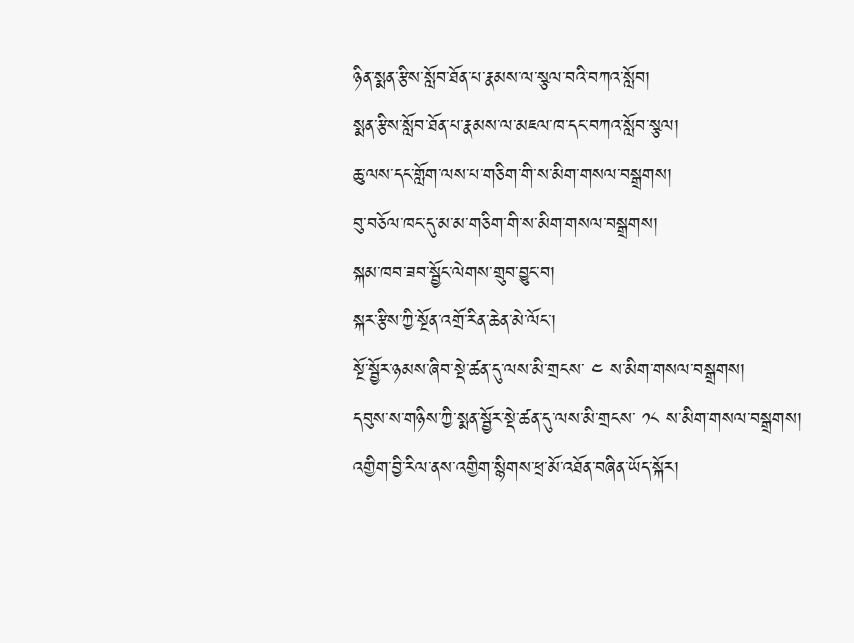ཉིན་སྨན་རྩིས་སློབ་ཐོན་པ་རྣམས་ལ་སྩལ་བའི་བཀའ་སློབ།
སྨན་རྩིས་སློབ་ཐོན་པ་རྣམས་ལ་མཇལ་ཁ་དང་བཀའ་སློབ་སྩལ།
ཆུ་ལས་དང་གློག་ལས་པ་གཅིག་གི་ས་མིག་གསལ་བསྒྲགས།
བུ་བཅོལ་ཁང་དུ་མ་མ་གཅིག་གི་ས་མིག་གསལ་བསྒྲགས།
སྐམ་ཁབ་ཟབ་སྦྱོང་ལེགས་གྲུབ་བྱུང་བ།
སྐར་རྩིས་ཀྱི་སྔོན་འགྲོ་རིན་ཆེན་མེ་ལོང་།
སྔོ་སྦྱོར་ཉམས་ཞིབ་སྡེ་ཚན་དུ་ལས་མི་གྲངས་ ༤ ས་མིག་གསལ་བསྒྲགས།
དབུས་ས་གཉིས་ཀྱི་སྨན་སྦྱོར་སྡེ་ཚན་དུ་ལས་མི་གྲངས་ ༡༨ ས་མིག་གསལ་བསྒྲགས།
འགྱིག་བྱི་རིལ་ནས་འགྱིག་སྙིགས་ཕྲ་མོ་འཐོན་བཞིན་ཡོད་སྐོར།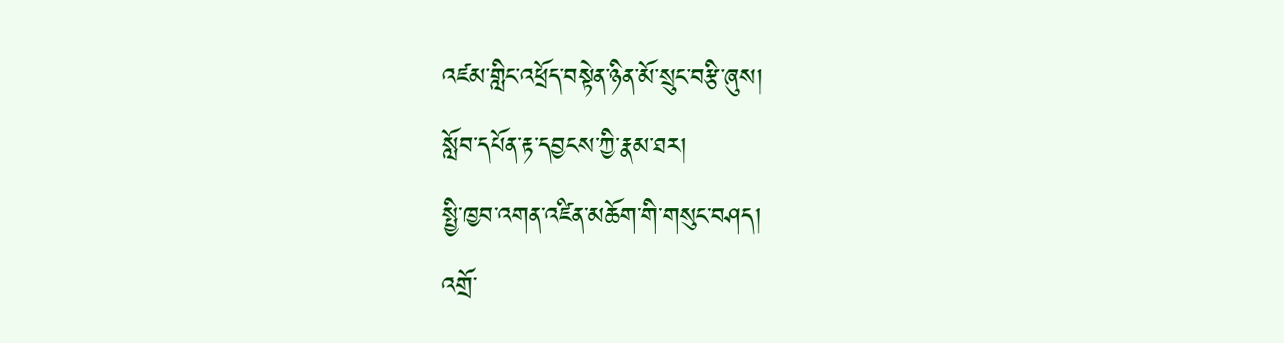འཛམ་གླིང་འཕྲོད་བསྟེན་ཉིན་མོ་སྲུང་བརྩི་ཞུས།
སློབ་དཔོན་རྟ་དབྱངས་ཀྱི་རྣམ་ཐར།
སྤྱི་ཁྱབ་འགན་འཛིན་མཆོག་གི་གསུང་བཤད།
འགྲོ་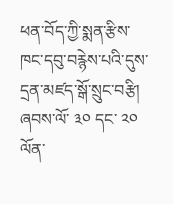ཕན་བོད་ཀྱི་སྨན་རྩིས་ཁང་དབུ་བརྙེས་པའི་དུས་དྲན་མཛད་སྒོ་སྲུང་བརྩི།
ཞབས་ལོ་ ༣༠ དང་ ༢༠ ལོན་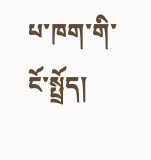པ་ཁག་གི་ངོ་སྤྲོད།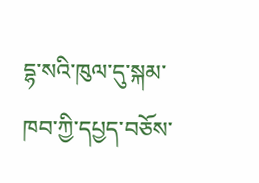དྷ་སའི་ཁུལ་དུ་སྐམ་ཁབ་ཀྱི་དཔྱད་བཅོས་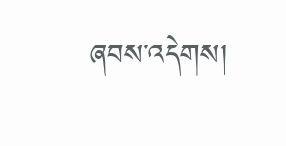ཞབས་འདེགས།